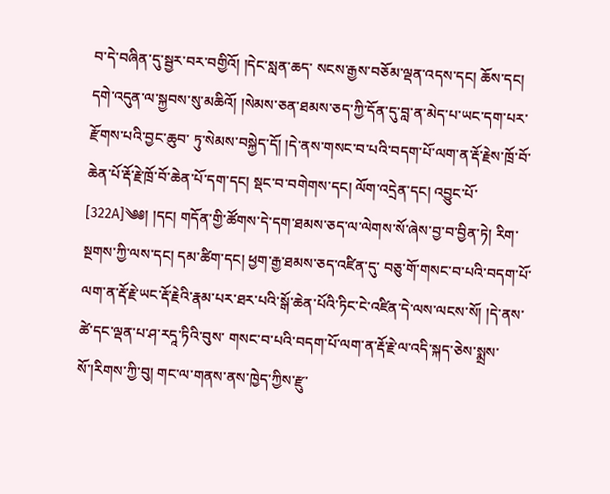བ་དེ་བཞིན་དུ་སྦྱར་བར་བགྱིའོ། །དེང་སླན་ཆད་ སངས་རྒྱས་བཅོམ་ལྡན་འདས་དང། ཆོས་དང། དགེ་འདུན་ལ་སྐྱབས་སུ་མཆིའོ། །སེམས་ཅན་ཐམས་ཅད་ཀྱི་དོན་དུ་བླ་ན་མེད་པ་ཡང་དག་པར་རྫོགས་པའི་བྱང་ཆུབ་ ཏུ་སེམས་བསྐྱེད་དོ། །དེ་ནས་གསང་བ་པའི་བདག་པོ་ལག་ན་རྡོ་རྗེས་ཁྲོ་བོ་ཆེན་པོ་རྡོ་རྗེ་ཁྲོ་བོ་ཆེན་པོ་དག་དང། སྡང་བ་བགེགས་དང། ལོག་འདྲེན་དང། འབྱུང་པོ་ [322A]༄༅། །དང། གདོན་གྱི་ཚོགས་དེ་དག་ཐམས་ཅད་ལ་ལེགས་སོ་ཞེས་བྱ་བ་བྱིན་ཏེ། རིག་སྔགས་ཀྱི་ལས་དང། དམ་ཚིག་དང། ཕྱག་རྒྱ་ཐམས་ཅད་འཛིན་དུ་ བཅུ་གོ་གསང་བ་པའི་བདག་པོ་ལག་ན་རྡོ་རྗེ་ཡང་རྡོ་རྗེའི་རྣམ་པར་ཐར་པའི་སྒོ་ཆེན་པོའི་ཏིང་ངེ་འཛིན་དེ་ལས་ལངས་སོ། །དེ་ནས་ཚེ་དང་ལྡན་པ་ཤ་རདཱ་ཏིའི་བུས་ གསང་བ་པའི་བདག་པོ་ལག་ན་རྡོ་རྗེ་ལ་འདི་སྐད་ཅེས་སྨྲས་སོ་།རིགས་ཀྱི་བུ། གང་ལ་གནས་ནས་ཁྱེད་ཀྱིས་རྫུ་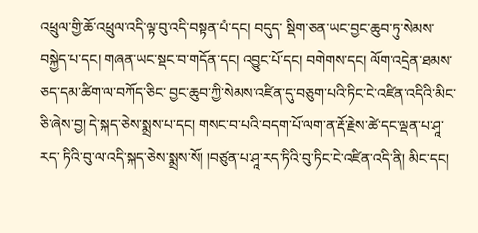འཕྲུལ་གྱི་ཆོ་འཕྲུལ་འདི་ལྟ་བུ་འདི་བསྟན་པཾ་དང། བདུད་ སྡིག་ཅན་ཡང་བྱང་ཆུབ་ཏུ་སེམས་བསྐྱེད་པ་དང། གཞན་ཡང་སྡང་བ་གདོན་དང། འབྱུང་པོ་དང། བགེགས་དང། ལོག་འདྲེན་ཐམས་ཅད་དམ་ཚིག་ལ་བཀོད་ཅིང་ བྱང་ཆུབ་ཀྱི་སེམས་འཛིན་དུ་བཅུག་པའི་ཏིང་ངེ་འཛིན་འདིའི་མིང་ཅི་ཞེས་བྱ། དེ་སྐད་ཅེས་སྨྲས་པ་དང། གསང་བ་པའི་བདག་པོ་ལག་ན་རྡོ་རྗེས་ཚེ་དང་ལྡན་པ་ཤཱ་རད་ ཏིའི་བུ་ལ་འདི་སྐད་ཅེས་སྨྲས་སོ། །བཙུན་པ་ཤཱ་རད་ཏིའི་བུ་ཏིང་ངེ་འཛིན་འདི་ནི། མིང་དང།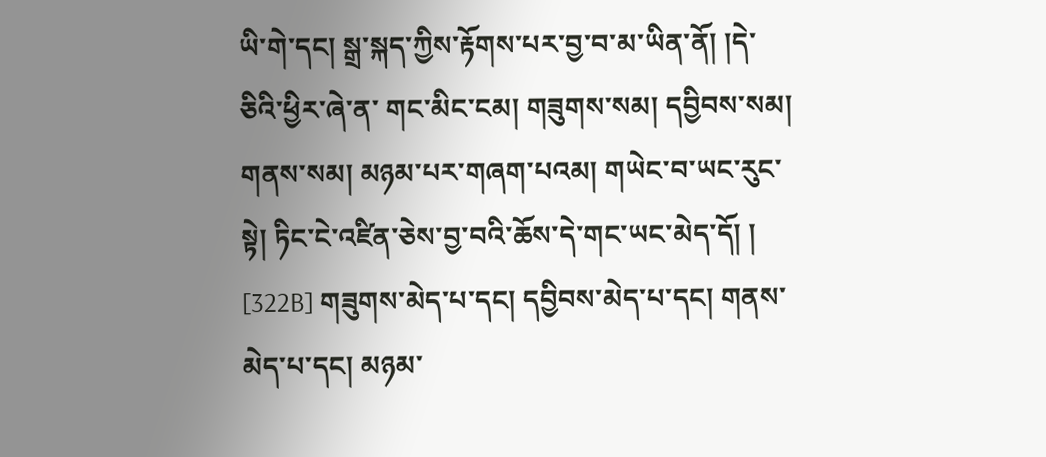ཡི་གེ་དང། སྒྲ་སྐད་ཀྱིས་རྟོགས་པར་བྱ་བ་མ་ཡིན་ནོ། །དེ་ཅིའི་ཕྱིར་ཞེ་ན་ གང་མིང་ངམ། གཟུགས་སམ། དབྱིབས་སམ། གནས་སམ། མཉམ་པར་གཞག་པའམ། གཡེང་བ་ཡང་རུང་སྟེ། ཏིང་ངེ་འཛིན་ཅེས་བྱ་བའི་ཆོས་དེ་གང་ཡང་མེད་དོ། ། [322B] གཟུགས་མེད་པ་དང། དབྱིབས་མེད་པ་དང། གནས་མེད་པ་དང། མཉམ་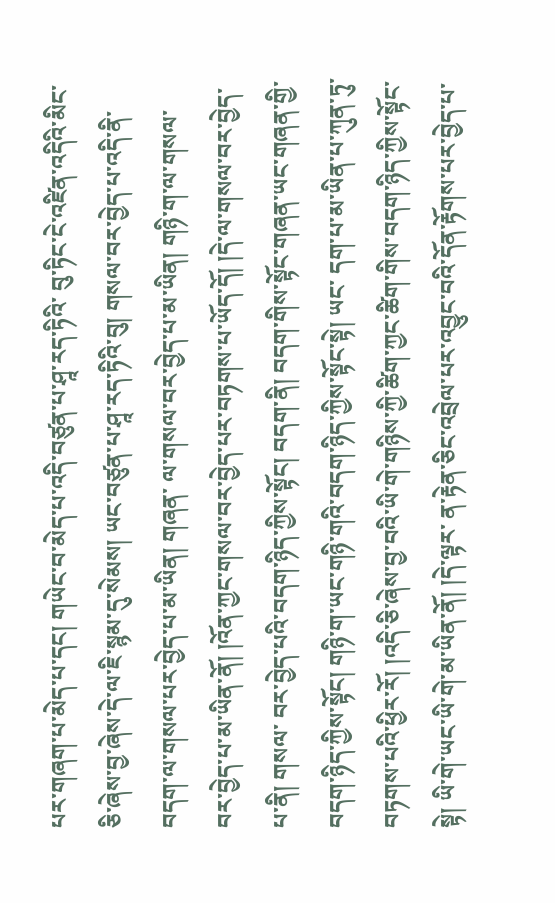པར་གཞག་པ་མེད་པ་དང། གཡེང་བ་མེད་པ་འདི་བཙུན་པ་ཤཱ་རད་ཏིའི་ བུ་ཏིང་ངེ་འཛིན་འདིའི་མིང་ཅི་ཞེས་བྱ་ཞེས་དེ་ལ་ཇི་སྙམ་དུ་སེམས། ཡང་བཙུན་པ་ཤཱ་རད་ཏིའི་བུ། གསལ་བར་བྱེད་པ་འདི་ནི་བདག་ལ་གསལ་པར་བྱེད་པ་མ་ཡིན། གཞན་ ལ་གསལ་བར་བྱེད་པ་མ་ཡིན། གཉི་ག་ལ་གསལ་བར་བྱེད་པ་མ་ཡིན་ནོ། །འོན་ཀྱང་གསལ་བར་བྱེད་པར་བཏགས་པ་ཡོད་དོ། །དེ་ལ་གསལ་བར་བྱེད་པ་ནི། གསལ་ བར་བྱེད་པའི་བདག་ཉིད་ཀྱིས་སྟོང། བདག་ནི། བདག་གིས་སྟོང་གཞན་ཡང་གཞན་གྱི་བདག་ཉིད་ཀྱིས་སྟོང། གཉི་ག་ཡང་གཉི་གའི་བདག་ཉིད་ཀྱིས་སྟོང་སྟེ། ཡང་ དག་པ་མ་ཡིན་པ་ཀུན་ཏུ་བཏགས་པའི་ཕྱིར་རོ། །འདི་ཅི་ཞེས་བྱ་བའི་ཡི་གེ་གཉིས་ཀྱི་ཚིག་ཀྱང་ཚིག་གིས་བདག་ཉིད་ཀྱིས་སྟོང་སྟེ། ཡི་གེ་ཡང་ཡི་གེ་མ་ཡིན་ནོ། །དེ་ལྟར་ ན་རྟེན་ཅིང་འབྲེལ་པར་འབྱུང་བའི་དོན་རྟོགས་པར་བྱེད་པ་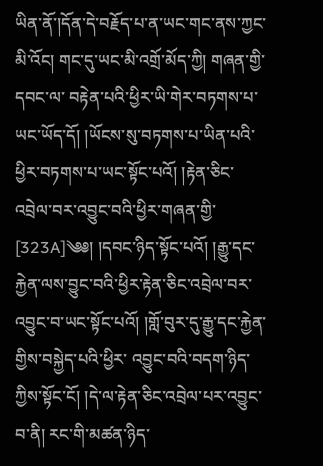ཡིན་ནོ་།དོན་དེ་བརྗོད་པ་ན་ཡང་གང་ནས་ཀྱང་མི་འོང། གང་དུ་ཡང་མི་འགྲོ་མོད་ཀྱི། གཞན་གྱི་དབང་ལ་ བརྟེན་པའི་ཕྱིར་ཡི་གེར་བཏགས་པ་ཡང་ཡོད་དོ། །ཡོངས་སུ་བཏགས་པ་ཡིན་པའི་ཕྱིར་བཏགས་པ་ཡང་སྟོང་པའོ། །རྟེན་ཅིང་འབྲེལ་བར་འབྱུང་བའི་ཕྱིར་གཞན་གྱི་ [323A]༄༅། །དབང་ཉིད་སྟོང་པའོ། །རྒྱུ་དང་རྐྱེན་ལས་བྱུང་བའི་ཕྱིར་རྟེན་ཅིང་འབྲེལ་བར་འབྱུང་བ་ཡང་སྟོང་པའོ། །གློ་བུར་དུ་རྒྱུ་དང་རྐྱེན་གྱིས་བསྐྱེད་པའི་ཕྱིར་ འབྱུང་བའི་བདག་ཉིད་ཀྱིས་སྟོང་ངོ། །དེ་ལ་རྟེན་ཅིང་འབྲེལ་པར་འབྱུང་བ་ནི། རང་གི་མཚན་ཉིད་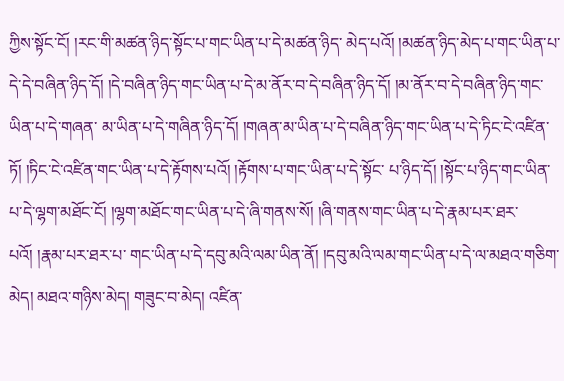ཀྱིས་སྟོང་ངོ། །རང་གི་མཚན་ཉིད་སྟོང་པ་གང་ཡིན་པ་དེ་མཚན་ཉིད་ མེད་པའོ། །མཚན་ཉིད་མེད་པ་གང་ཡིན་པ་དེ་དེ་བཞིན་ཉིད་དོ། །དེ་བཞིན་ཉིད་གང་ཡིན་པ་དེ་མ་ནོར་བ་དེ་བཞིན་ཉིད་དོ། །མ་ནོར་བ་དེ་བཞིན་ཉིད་གང་ཡིན་པ་དེ་གཞན་ མ་ཡིན་པ་དེ་གཞིན་ཉིད་དོ། །གཞན་མ་ཡིན་པ་དེ་བཞིན་ཉིད་གང་ཡིན་པ་དེ་ཏིང་ངེ་འཛིན་ཏོ། །ཏིང་ངེ་འཛིན་གང་ཡིན་པ་དེ་རྟོགས་པའོ། །རྟོགས་པ་གང་ཡིན་པ་དེ་སྟོང་ པ་ཉིད་དོ། །སྟོང་པ་ཉིད་གང་ཡིན་པ་དེ་ལྷག་མཐོང་ངོ། །ལྷག་མཐོང་གང་ཡིན་པ་དེ་ཞི་གནས་སོ། །ཞི་གནས་གང་ཡིན་པ་དེ་རྣམ་པར་ཐར་པའོ། །རྣམ་པར་ཐར་པ་ གང་ཡིན་པ་དེ་དབུ་མའི་ལམ་ཡིན་ནོ། །དབུ་མའི་ལམ་གང་ཡིན་པ་དེ་ལ་མཐའ་གཅིག་མེད། མཐའ་གཉིས་མེད། གཟུང་བ་མེད། འཛིན་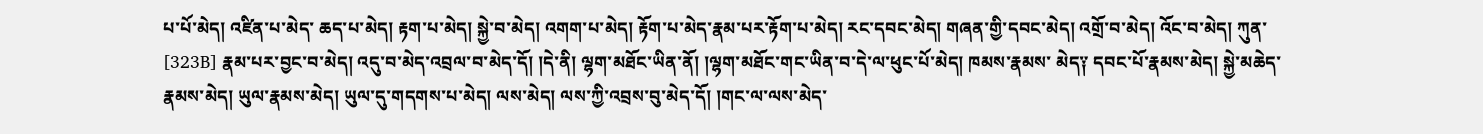པ་པོ་མེད། འཛིན་པ་མེད་ ཆད་པ་མེད། རྟག་པ་མེད། སྐྱེ་བ་མེད། འགག་པ་མེད། རྟོག་པ་མེད་རྣམ་པར་རྟོག་པ་མེད། རང་དབང་མེད། གཞན་གྱི་དབང་མེད། འགྲོ་བ་མེད། འོང་བ་མེད། ཀུན་ [323B] རྣམ་པར་བྱང་བ་མེད། འདུ་བ་མེད་འབྲལ་བ་མེད་དོ། །དེ་ནི། ལྷག་མཐོང་ཡིན་ནོ། །ལྷག་མཐོང་གང་ཡིན་བ་དེ་ལ་ཕུང་པོ་མེད། ཁམས་རྣམས་ མེད༑ དབང་པོ་རྣམས་མེད། སྐྱེ་མཆེད་རྣམས་མེད། ཡུལ་རྣམས་མེད། ཡུལ་དུ་གདགས་པ་མེད། ལས་མེད། ལས་ཀྱི་འབྲས་བུ་མེད་དོ། །གང་ལ་ལས་མེད་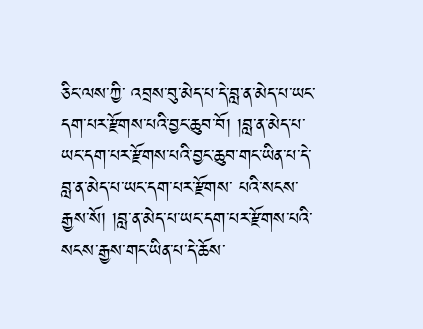ཅིང་ལས་ཀྱི་ འབྲས་བུ་མེད་པ་དེ་བླ་ན་མེད་པ་ཡང་དག་པར་རྫོགས་པའི་བྱང་ཆུབ་བོ། །བླ་ན་མེད་པ་ཡང་དག་པར་རྫོགས་པའི་བྱང་ཆུབ་གང་ཡིན་པ་དེ་བླ་ན་མེད་པ་ཡང་དག་པར་རྫོགས་ པའི་སངས་རྒྱས་སོ། །བླ་ན་མེད་པ་ཡང་དག་པར་རྫོགས་པའི་སངས་རྒྱས་གང་ཡིན་པ་དེ་ཆོས་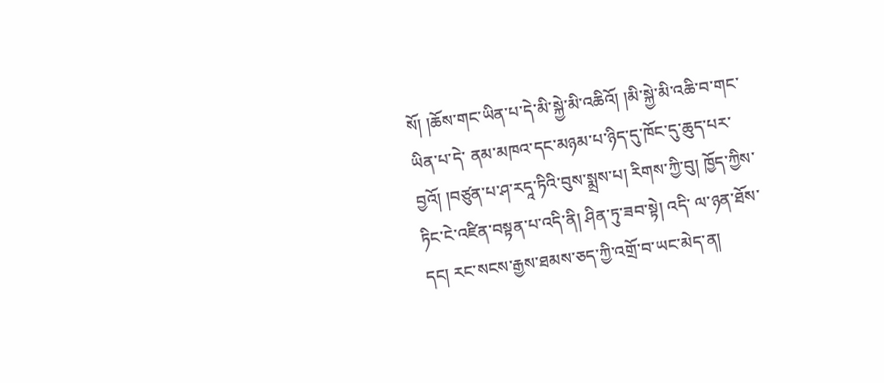སོ། །ཆོས་གང་ཡིན་པ་དེ་མི་སྐྱེ་མི་འཆིའོ། །མི་སྐྱེ་མི་འཆི་བ་གང་ཡིན་པ་དེ་ ནམ་མཁའ་དང་མཉམ་པ་ཉིད་དུ་ཁོང་དུ་ཆུད་པར་བྱའོ། །བཙུན་པ་ཤ་རདཱ་ཏིའི་བུས་སྨྲས་པ། རིགས་ཀྱི་བུ། ཁྱོད་ཀྱིས་ཏིང་ངེ་འཛིན་བསྟན་པ་འདི་ནི། ཤིན་ཏུ་ཟབ་སྟེ། འདི་ ལ་ཉན་ཐོས་དང། རང་སངས་རྒྱས་ཐམས་ཅད་ཀྱི་འགྲོ་བ་ཡང་མེད་ན།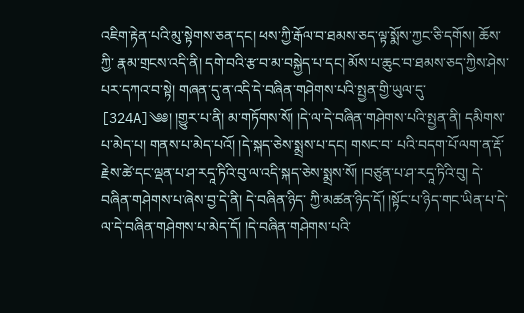འཇིག་རྟེན་པའི་མུ་སྟེགས་ཅན་དང། ཕས་ཀྱི་རྒོལ་བ་ཐམས་ཅད་ལྟ་སྨོས་ཀྱང་ཅི་དགོས། ཆོས་ཀྱི་ རྣམ་གྲངས་འདི་ནི། དགེ་བའི་རྩ་བ་མ་བསྐྱེད་པ་དང། མོས་པ་ཆུང་བ་ཐམས་ཅད་ཀྱིས་ཤེས་པར་དཀའ་བ་སྟེ། གཞན་དུ་ན་འདི་དེ་བཞིན་གཤེགས་པའི་སྤྱན་གྱི་ཡུལ་དུ་ [324A]༄༅། །གྱུར་པ་ནི། མ་གཏོགས་སོ། །དེ་ལ་དེ་བཞིན་གཤེགས་པའི་སྤྱན་ནི། དམིགས་པ་མེད་པ། གནས་པ་མེད་པའོ། །དེ་སྐད་ཅེས་སྨྲས་པ་དང། གསང་བ་ པའི་བདག་པོ་ལག་ན་རྡོ་རྗེས་ཚེ་དང་ལྡན་པ་ཤ་རདཱ་ཏིའི་བུ་ལ་འདི་སྐད་ཅེས་སྨྲས་སོ། །བཙུན་པ་ཤ་རདཱ་ཏིའི་བུ། དེ་བཞིན་གཤེགས་པ་ཞེས་བྱ་དེ་ནི། དེ་བཞིན་ཉིད་ ཀྱི་མཚན་ཉིད་དོ། །སྟོང་པ་ཉིད་གང་ཡིན་པ་དེ་ལ་དེ་བཞིན་གཤེགས་པ་མེད་དོ། །དེ་བཞིན་གཤེགས་པའི་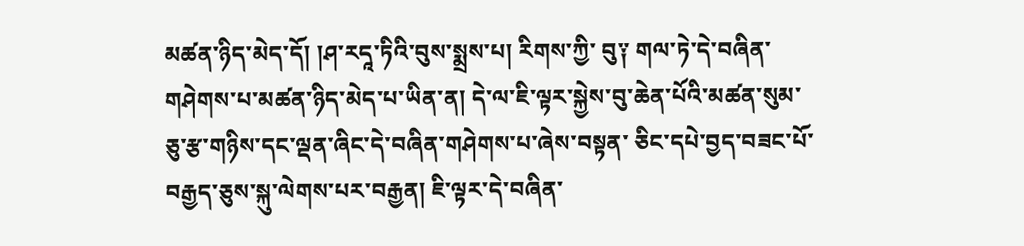མཚན་ཉིད་མེད་དོ། །ཤ་རདཱ་ཏིའི་བུས་སྨྲས་པ། རིགས་ཀྱི་ བུ༑ གལ་ཏེ་དེ་བཞིན་གཤེགས་པ་མཚན་ཉིད་མེད་པ་ཡིན་ན། དེ་ལ་ཇི་ལྟར་སྐྱེས་བུ་ཆེན་པོའི་མཚན་སུམ་ཅུ་རྩ་གཉིས་དང་ལྡན་ཞིང་དེ་བཞིན་གཤེགས་པ་ཞེས་བསྟན་ ཅིང་དཔེ་བྱད་བཟང་པོ་བརྒྱད་ཅུས་སྐུ་ལེགས་པར་བརྒྱན། ཇི་ལྟར་དེ་བཞིན་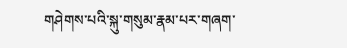གཤེགས་པའི་སྐུ་གསུམ་རྣམ་པར་གཞག་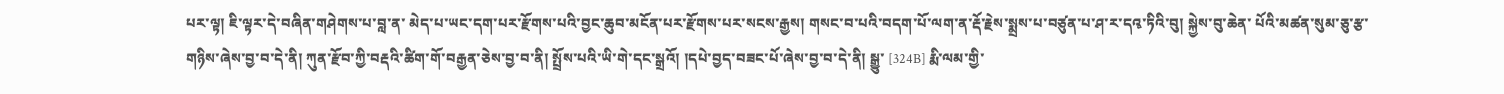པར་ལྟ། ཇི་ལྟར་དེ་བཞིན་གཤེགས་པ་བླ་ན་ མེད་པ་ཡང་དག་པར་རྫོགས་པའི་བྱང་ཆུབ་མངོན་པར་རྫོགས་པར་སངས་རྒྱས། གསང་བ་པའི་བདག་པོ་ལག་ན་རྡོ་རྗེས་སྨྲས་པ་བཙུན་པ་ཤ་ར་དའྭ་ཏིའི་བུ། སྐྱེས་བུ་ཆེན་ པོའི་མཚན་སུམ་ཅུ་རྩ་གཉིས་ཞེས་བྱ་བ་དེ་ནི། ཀུན་རྫོབ་ཀྱི་བརྡའི་ཚིག་གོ་བརྒྱན་ཅེས་བྱ་བ་ནི། སྤྲོས་པའི་ཡི་གེ་དང་སྒྲའོ། །དཔེ་བྱད་བཟང་པོ་ཞེས་བྱ་བ་དེ་ནི། སྒྱུ་ [324B] རྨི་ལམ་གྱི་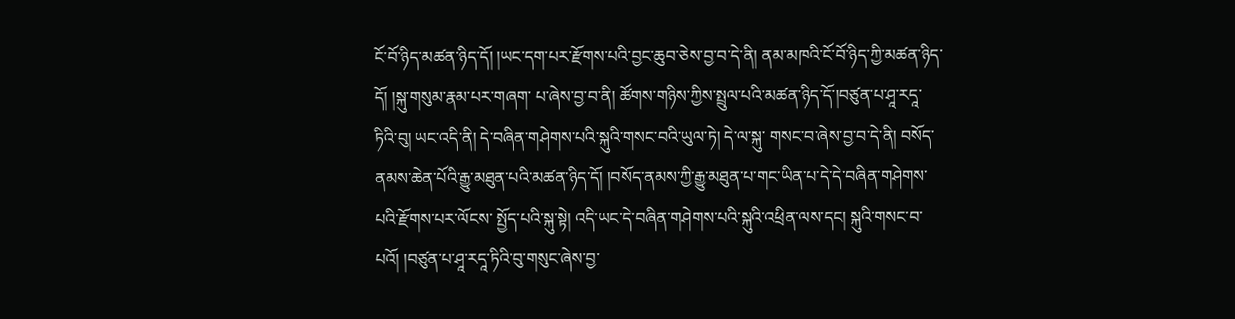ངོ་བོ་ཉིད་མཚན་ཉིད་དོ། །ཡང་དག་པར་རྫོགས་པའི་བྱང་ཆུབ་ཅེས་བྱ་བ་དེ་ནི། ནམ་མཁའི་ངོ་བོ་ཉིད་ཀྱི་མཚན་ཉིད་དོ། །སྐུ་གསུམ་རྣམ་པར་གཞག་ པ་ཞེས་བྱ་བ་ནི། ཚོགས་གཉིས་ཀྱིས་སྤྲུལ་པའི་མཚན་ཉིད་དོ་།བཙུན་པ་ཤཱ་རདཱ་ཏིའི་བུ། ཡང་འདི་ནི། དེ་བཞིན་གཤེགས་པའི་སྐུའི་གསང་བའི་ཡུལ་ཏེ། དེ་ལ་སྐུ་ གསང་བ་ཞེས་བྱ་བ་དེ་ནི། བསོད་ནམས་ཆེན་པོའི་རྒྱུ་མཐུན་པའི་མཚན་ཉིད་དོ། །བསོད་ནམས་ཀྱི་རྒྱུ་མཐུན་པ་གང་ཡིན་པ་དེ་དེ་བཞིན་གཤེགས་པའི་རྫོགས་པར་ལོངས་ སྤྱོད་པའི་སྐུ་སྟེ། འདི་ཡང་དེ་བཞིན་གཤེགས་པའི་སྐུའི་འཕྲིན་ལས་དང། སྐུའི་གསང་བ་པའོ། །བཙུན་པ་ཤཱ་རདཱ་ཏིའི་བུ་གསུང་ཞེས་བྱ་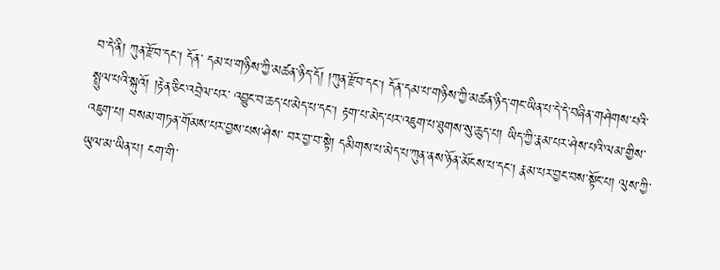བ་དེ་ནི། ཀུན་རྫོབ་དང། དོན་ དམ་པ་གཉིས་ཀྱི་མཚན་ཉིད་དོ། །ཀུན་རྫོབ་དང། དོན་དམ་པ་གཉིས་ཀྱི་མཚན་ཉིད་གང་ཡིན་པ་དེ་དེ་བཞིན་གཤེགས་པའི་སྤྲུལ་པའི་སྐུའོ། །རྟེན་ཅིང་འབྲེལ་པར་ འབྱུང་བ་ཆད་པ་མེད་པ་དང། རྟག་པ་མེད་པར་འཇུག་པ་ཐུགས་སུ་ཆུད་པ། ཡིད་ཀྱི་རྣམ་པར་ཤེས་པའི་ལམ་གྱིས་འཇུག་པ། བསམ་གཏན་གོམས་པར་བྱས་པས་ཤེས་ བར་བྱ་བ་སྟེ། དམིགས་པ་མེད་པ་ཀུན་ནས་ཉོན་མོངས་པ་དང། རྣམ་པར་བྱང་བས་སྟོང་པ། ལུས་ཀྱི་ཡུལ་མ་ཡིན་པ། ངག་གི་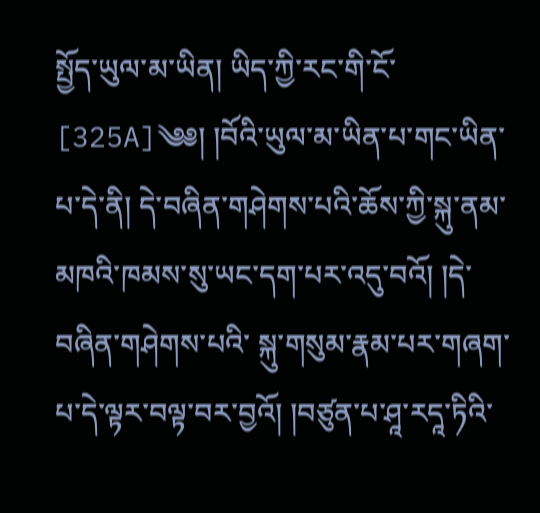སྤྱོད་ཡུལ་མ་ཡིན། ཡིད་ཀྱི་རང་གི་ངོ་ [325A]༄༅། །བོའི་ཡུལ་མ་ཡིན་པ་གང་ཡིན་པ་དེ་ནི། དེ་བཞིན་གཤེགས་པའི་ཆོས་ཀྱི་སྐུ་ནམ་མཁའི་ཁམས་སུ་ཡང་དག་པར་འདུ་བའོ། །དེ་བཞིན་གཤེགས་པའི་ སྐུ་གསུམ་རྣམ་པར་གཞག་པ་དེ་ལྟར་བལྟ་བར་བྱའོ། །བཙུན་པ་ཤཱ་རདཱ་ཏིའི་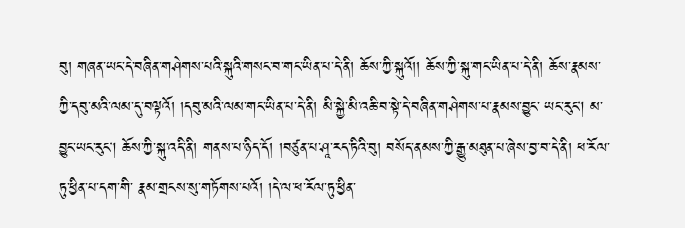བུ། གཞན་ཡང་དེ་བཞིན་གཤེགས་པའི་སྐུའི་གསང་བ་གང་ཡིན་པ་དེ་ནི། ཆོས་ཀྱི་སྐུའོ།། ཆོས་ཀྱི་སྐུ་གང་ཡིན་པ་དེ་ནི། ཆོས་རྣམས་ཀྱི་དབུ་མའི་ལམ་དུ་བལྟའོ། །དབུ་མའི་ལམ་གང་ཡིན་པ་དེ་ནི། མི་སྐྱེ་མི་འཆི་བ་སྟེ་དེ་བཞིན་གཤེགས་པ་རྣམས་བྱུང་ ཡང་རུང། མ་བྱུང་ཡང་རུང། ཆོས་ཀྱི་སྐུ་འདི་ནི། གནས་པ་ཉིད་དོ། །བཙུན་པ་ཤཱ་རད་ཏིའི་བུ། བསོད་ནམས་ཀྱི་རྒྱུ་མཐུན་པ་ཞེས་བྱ་བ་དེ་ནི། ཕ་རོལ་ཏུ་ཕྱིན་པ་དག་གི་ རྣམ་གྲངས་སུ་གཏོགས་པའོ། །དེ་ལ་ཕ་རོལ་ཏུ་ཕྱིན་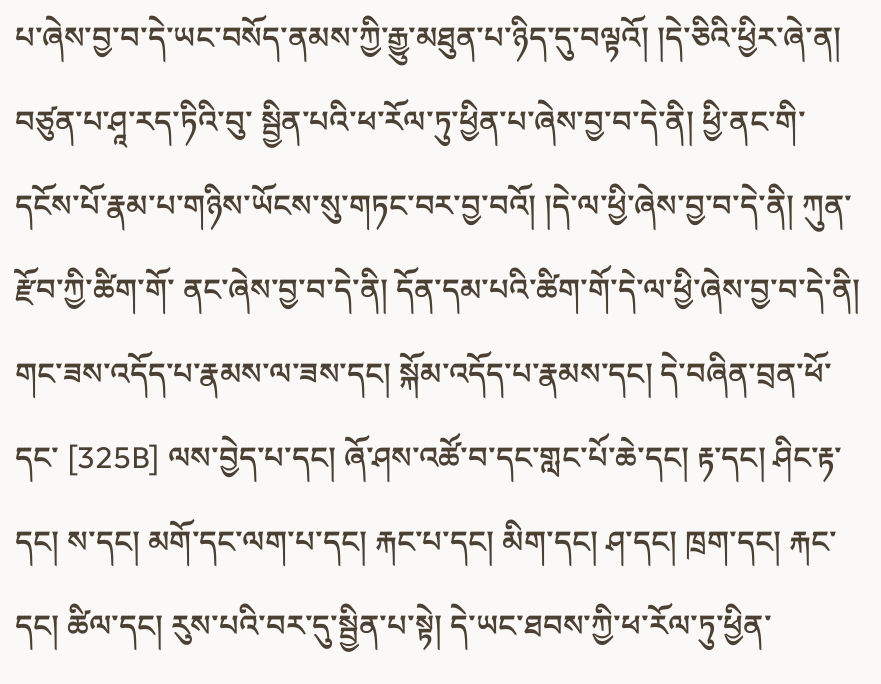པ་ཞེས་བྱ་བ་དེ་ཡང་བསོད་ནམས་ཀྱི་རྒྱུ་མཐུན་པ་ཉིད་དུ་བལྟའོ། །དེ་ཅིའི་ཕྱིར་ཞེ་ན། བཙུན་པ་ཤཱ་རད་ཏིའི་བུ་ སྦྱིན་པའི་ཕ་རོལ་ཏུ་ཕྱིན་པ་ཞེས་བྱ་བ་དེ་ནི། ཕྱི་ནང་གི་དངོས་པོ་རྣམ་པ་གཉིས་ཡོངས་སུ་གཏང་བར་བྱ་བའོ། །དེ་ལ་ཕྱི་ཞེས་བྱ་བ་དེ་ནི། ཀུན་རྫོབ་ཀྱི་ཚིག་གོ་ ནང་ཞེས་བྱ་བ་དེ་ནི། དོན་དམ་པའི་ཚིག་གོ་དེ་ལ་ཕྱི་ཞེས་བྱ་བ་དེ་ནི། གང་ཟས་འདོད་པ་རྣམས་ལ་ཟས་དང། སྐོམ་འདོད་པ་རྣམས་དང། དེ་བཞིན་བྲན་ཕོ་དང་ [325B] ལས་བྱེད་པ་དང། ཞོ་ཤས་འཚོ་བ་དང་གླང་པོ་ཆེ་དང། རྟ་དང། ཤིང་རྟ་དང། ས་དང། མགོ་དང་ལག་པ་དང། རྐང་པ་དང། མིག་དང། ཤ་དང། ཁྲག་དང། རྐང་ དང། ཚིལ་དང། རུས་པའི་བར་དུ་སྦྱིན་པ་སྟེ། དེ་ཡང་ཐབས་ཀྱི་ཕ་རོལ་ཏུ་ཕྱིན་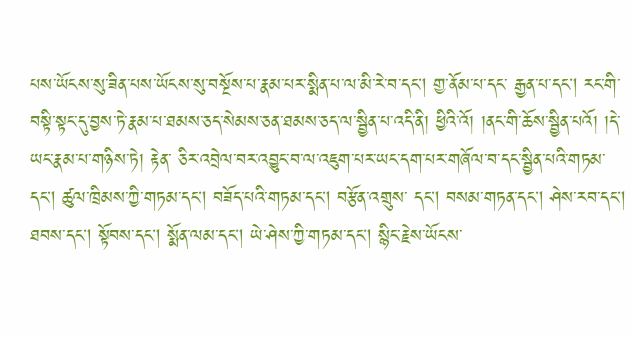པས་ཡོངས་སུ་ཟིན་པས་ཡོངས་སུ་བསྔོས་པ་རྣམ་པར་སྨིན་པ་ལ་མི་རེ་བ་དང། གྱ་ནོམ་པ་དང་ རྒྱན་པ་དང། རང་གི་བསྟི་སྟང་དུ་བྱས་ཏེ་རྣམ་པ་ཐམས་ཅད་སེམས་ཅན་ཐམས་ཅད་ལ་སྦྱིན་པ་འདི་ནི། ཕྱིའི་འོ། །ནང་གི་ཆོས་སྦྱིན་པའོ། །དེ་ཡང་རྣམ་པ་གཉིས་ཏེ། རྟེན་ ཅིར་འབྲེལ་བར་འབྱུང་བ་ལ་འཇུག་པར་ཡང་དག་པར་གཞོལ་བ་དང་སྦྱིན་པའི་གཏམ་དང། ཚུལ་ཁྲིམས་ཀྱི་གཏམ་དང། བཟོད་པའི་གཏམ་དང། བརྩོན་འགྲུས་ དང། བསམ་གཏན་དང། ཤེས་རབ་དང། ཐབས་དང། སྟོབས་དང། སྨོན་ལམ་དང། ཡེ་ཤེས་ཀྱི་གཏམ་དང། སྙིང་རྗེས་ཡོངས་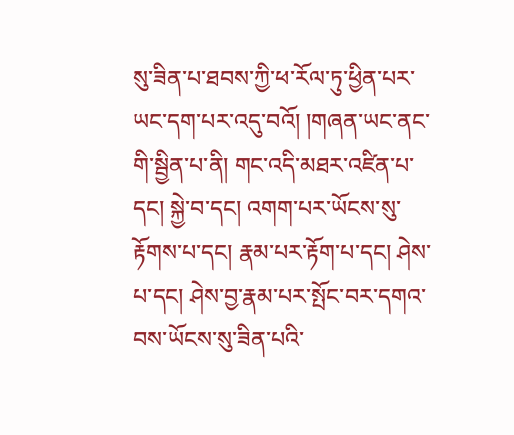སུ་ཟིན་པ་ཐབས་ཀྱི་ཕ་རོལ་ཏུ་ཕྱིན་པར་ ཡང་དག་པར་འདུ་བའོ། །གཞན་ཡང་ནང་གི་སྦྱིན་པ་ནི། གང་འདི་མཐར་འཛིན་པ་དང། སྐྱེ་བ་དང། འགག་པར་ཡོངས་སུ་རྟོགས་པ་དང། རྣམ་པར་རྟོག་པ་དང། ཤེས་ པ་དང། ཤེས་བྱ་རྣམ་པར་སྤོང་བར་དགའ་བས་ཡོངས་སུ་ཟིན་པའི་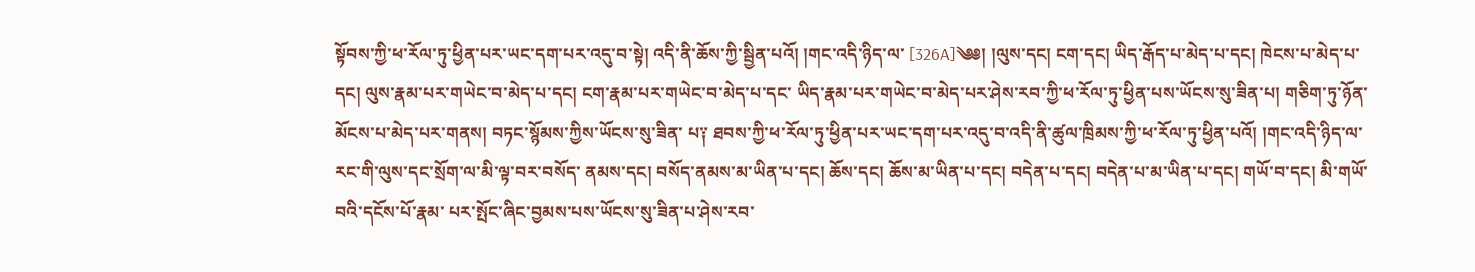སྟོབས་ཀྱི་ཕ་རོལ་ཏུ་ཕྱིན་པར་ཡང་དག་པར་འདུ་བ་སྟེ། འདི་ནི་ཆོས་ཀྱི་སྦྱིན་པའོ། །གང་འདི་ཉིད་ལ་ [326A]༄༅། །ལུས་དང། ངག་དང། ཡིད་རྒོད་པ་མེད་པ་དང། ཁེངས་པ་མེད་པ་དང། ལུས་རྣམ་པར་གཡེང་བ་མེད་པ་དང། ངག་རྣམ་པར་གཡེང་བ་མེད་པ་དང་ ཡིད་རྣམ་པར་གཡེང་བ་མེད་པར་ཤེས་རབ་ཀྱི་ཕ་རོལ་ཏུ་ཕྱིན་པས་ཡོངས་སུ་ཟིན་པ། གཅིག་ཏུ་ཉོན་མོངས་པ་མེད་པར་གནས། བཏང་སྙོམས་ཀྱིས་ཡོངས་སུ་ཟིན་ པ༑ ཐབས་ཀྱི་ཕ་རོལ་ཏུ་ཕྱིན་པར་ཡང་དག་པར་འདུ་བ་འདི་ནི་ཚུལ་ཁྲིམས་ཀྱི་ཕ་རོལ་ཏུ་ཕྱིན་པའོ། །གང་འདི་ཉིད་ལ་རང་གི་ལུས་དང་སྲོག་ལ་མི་ལྟ་བར་བསོད་ ནམས་དང། བསོད་ནམས་མ་ཡིན་པ་དང། ཆོས་དང། ཆོས་མ་ཡིན་པ་དང། བདེན་པ་དང། བདེན་པ་མ་ཡིན་པ་དང། གཡོ་བ་དང། མི་གཡོ་བའི་དངོས་པོ་རྣམ་ པར་སྤོང་ཞིང་བྱམས་པས་ཡོངས་སུ་ཟིན་པ་ཤེས་རབ་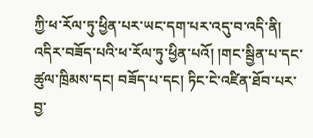ཀྱི་ཕ་རོལ་ཏུ་ཕྱིན་པར་ཡང་དག་པར་འདུ་བ་འདི་ནི། འདིར་བཟོད་པའི་ཕ་རོལ་ཏུ་ཕྱིན་པའོ། །གང་སྦྱིན་པ་དང་ ཚུལ་ཁྲིམས་དང། བཟོད་པ་དང། ཏིང་ངེ་འཛིན་ཐོབ་པར་བྱ་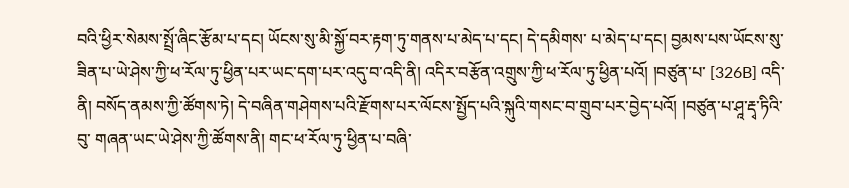བའི་ཕྱིར་སེམས་སྤྲོ་ཞིང་རྩོམ་པ་དང། ཡོངས་སུ་མི་སྐྱོ་བར་རྟག་ཏུ་གནས་པ་མེད་པ་དང། དེ་དམིགས་ པ་མེད་པ་དང། བྱམས་པས་ཡོངས་སུ་ཟིན་པ་ཡེ་ཤེས་ཀྱི་ཕ་རོལ་ཏུ་ཕྱིན་པར་ཡང་དག་པར་འདུ་བ་འདི་ནི། འདིར་བརྩོན་འགྲུས་ཀྱི་ཕ་རོལ་ཏུ་ཕྱིན་པའོ། །བཙུན་པ་ [326B] འདི་ནི། བསོད་ནམས་ཀྱི་ཚོགས་ཏེ། དེ་བཞིན་གཤེགས་པའི་རྫོགས་པར་ལོངས་སྤྱོད་པའི་སྐུའི་གསང་བ་གྲུབ་པར་བྱེད་པའོ། །བཙུན་པ་ཤཱ་རྡྭ་ཏིའི་བུ་ གཞན་ཡང་ཡེ་ཤེས་ཀྱི་ཚོགས་ནི། གང་ཕ་རོལ་ཏུ་ཕྱིན་པ་བཞི་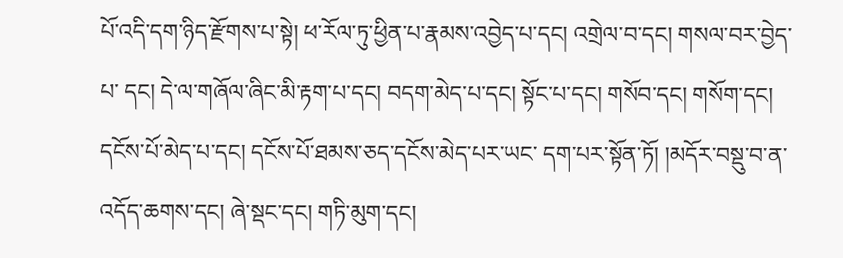པོ་འདི་དག་ཉིད་རྫོགས་པ་སྟེ། ཕ་རོལ་ཏུ་ཕྱིན་པ་རྣམས་འབྱེད་པ་དང། འགྲེལ་བ་དང། གསལ་བར་བྱེད་པ་ དང། དེ་ལ་གཞོལ་ཞིང་མི་རྟག་པ་དང། བདག་མེད་པ་དང། སྟོང་པ་དང། གསོབ་དང། གསོག་དང། དངོས་པོ་མེད་པ་དང། དངོས་པོ་ཐམས་ཅད་དངོས་མེད་པར་ཡང་ དག་པར་སྟོན་ཏོ། །མདོར་བསྡུ་བ་ན་འདོད་ཆགས་དང། ཞེ་སྡང་དང། གཏི་མུག་དང།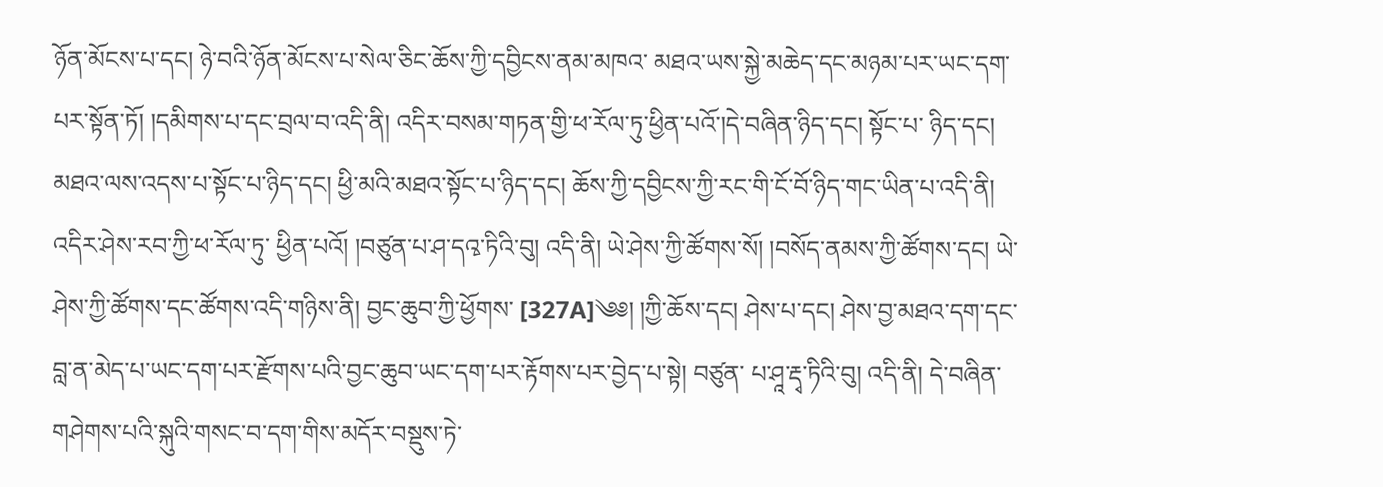ཉོན་མོངས་པ་དང། ཉེ་བའི་ཉོན་མོངས་པ་སེལ་ཅིང་ཆོས་ཀྱི་དབྱིངས་ནམ་མཁའ་ མཐའ་ཡས་སྐྱེ་མཆེད་དང་མཉམ་པར་ཡང་དག་པར་སྟོན་ཏོ། །དམིགས་པ་དང་བྲལ་བ་འདི་ནི། འདིར་བསམ་གཏན་གྱི་ཕ་རོལ་ཏུ་ཕྱིན་པའོ་།དེ་བཞིན་ཉིད་དང། སྟོང་པ་ ཉིད་དང། མཐའ་ལས་འདས་པ་སྟོང་པ་ཉིད་དང། ཕྱི་མའི་མཐའ་སྟོང་པ་ཉིད་དང། ཆོས་ཀྱི་དབྱིངས་ཀྱི་རང་གི་ངོ་བོ་ཉིད་གང་ཡིན་པ་འདི་ནི། འདིར་ཤེས་རབ་ཀྱི་ཕ་རོལ་ཏུ་ ཕྱིན་པའོ། །བཙུན་པ་ཤ་དའྭ་ཏིའི་བུ། འདི་ནི། ཡེ་ཤེས་ཀྱི་ཚོགས་སོ། །བསོད་ནམས་ཀྱི་ཚོགས་དང། ཡེ་ཤེས་ཀྱི་ཚོགས་དང་ཚོགས་འདི་གཉིས་ནི། བྱང་ཆུབ་ཀྱི་ཕྱོགས་ [327A]༄༅། །ཀྱི་ཆོས་དང། ཤེས་པ་དང། ཤེས་བྱ་མཐའ་དག་དང་བླ་ན་མེད་པ་ཡང་དག་པར་རྫོགས་པའི་བྱང་ཆུབ་ཡང་དག་པར་རྟོགས་པར་བྱེད་པ་སྟེ། བཙུན་ པ་ཤཱ་རྡྭ་ཏིའི་བུ། འདི་ནི། དེ་བཞིན་གཤེགས་པའི་སྐུའི་གསང་བ་དག་གིས་མདོར་བསྡུས་ཏེ་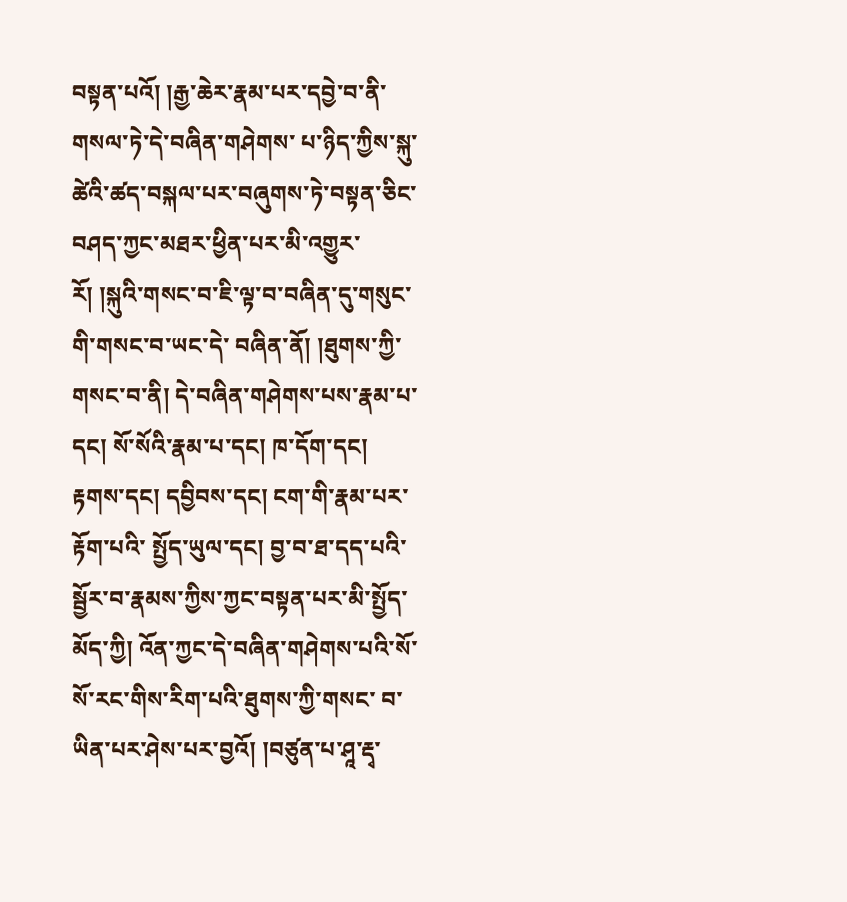བསྟན་པའོ། །རྒྱ་ཆེར་རྣམ་པར་དབྱེ་བ་ནི་གསལ་ཏེ་དེ་བཞིན་གཤེགས་ པ་ཉིད་ཀྱིས་སྐུ་ཚེའི་ཚད་བསྐལ་པར་བཞུགས་ཏེ་བསྟན་ཅིང་བཤད་ཀྱང་མཐར་ཕྱིན་པར་མི་འགྱུར་རོ། །སྐུའི་གསང་བ་ཇི་ལྟ་བ་བཞིན་དུ་གསུང་གི་གསང་བ་ཡང་དེ་ བཞིན་ནོ། །ཐུགས་ཀྱི་གསང་བ་ནི། དེ་བཞིན་གཤེགས་པས་རྣམ་པ་དང། སོ་སོའི་རྣམ་པ་དང། ཁ་དོག་དང། རྟགས་དང། དབྱིབས་དང། ངག་གི་རྣམ་པར་རྟོག་པའི་ སྤྱོད་ཡུལ་དང། བྱ་བ་ཐ་དད་པའི་སྦྱོར་བ་རྣམས་ཀྱིས་ཀྱང་བསྟན་པར་མི་སྤྱོད་མོད་ཀྱི། འོན་ཀྱང་དེ་བཞིན་གཤེགས་པའི་སོ་སོ་རང་གིས་རིག་པའི་ཐུགས་ཀྱི་གསང་ བ་ཡིན་པར་ཤེས་པར་བྱའོ། །བཙུན་པ་ཤཱ་རྡྭ་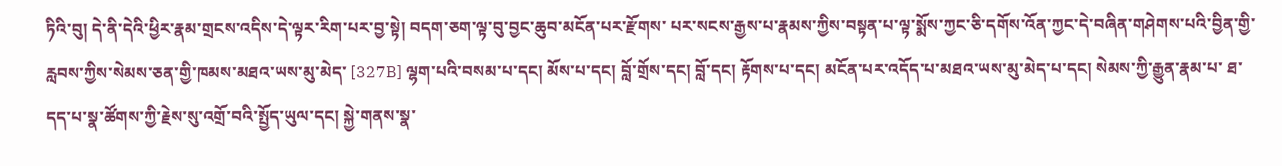ཏིའི་བུ། དེ་ནི་དེའི་ཕྱིར་རྣམ་གྲངས་འདིས་དེ་ལྟར་རིག་པར་བྱ་སྟེ། བདག་ཅག་ལྟ་བུ་བྱང་ཆུབ་མངོན་པར་རྫོགས་ པར་སངས་རྒྱས་པ་རྣམས་ཀྱིས་བསྟན་པ་ལྟ་སྨོས་ཀྱང་ཅི་དགོས་འོན་ཀྱང་དེ་བཞིན་གཤེགས་པའི་བྱིན་གྱི་རླབས་ཀྱིས་སེམས་ཅན་གྱི་ཁམས་མཐའ་ཡས་མུ་མེད་ [327B] ལྷག་པའི་བསམ་པ་དང། མོས་པ་དང། བློ་གྲོས་དང། བློ་དང། རྟོགས་པ་དང། མངོན་པར་འདོད་པ་མཐའ་ཡས་མུ་མེད་པ་དང། སེམས་ཀྱི་རྒྱུན་རྣམ་པ་ ཐ་དད་པ་སྣ་ཚོགས་ཀྱི་རྗེས་སུ་འགྲོ་བའི་སྤྱོད་ཡུལ་དང། སྐྱེ་གནས་སྣ་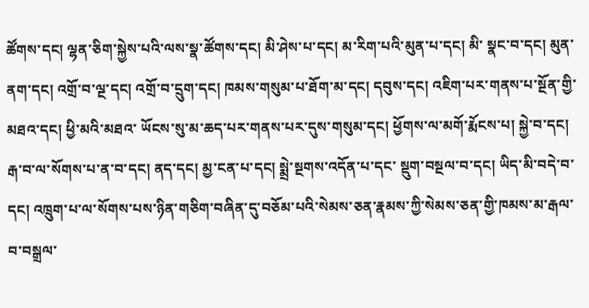ཚོགས་དང། ལྷན་ཅིག་སྐྱེས་པའི་ལས་སྣ་ཚོགས་དང། མི་ཤེས་པ་དང། མ་རིག་པའི་མུན་པ་དང། མི་ སྣང་བ་དང། མུན་ནག་དང། འགྲོ་བ་ལྔ་དང། འགྲོ་བ་དྲུག་དང། ཁམས་གསུམ་པ་ཐོག་མ་དང། དབུས་དང། འཇིག་པར་གནས་པ་སྔོན་གྱི་མཐའ་དང། ཕྱི་མའི་མཐའ་ ཡོངས་སུ་མ་ཆད་པར་གནས་པར་དུས་གསུམ་དང། ཕྱོགས་ལ་མགོ་རྨོངས་པ། སྐྱེ་བ་དང། རྒ་བ་ལ་སོགས་པ་ན་བ་དང། ནད་དང། མྱ་ངན་པ་དང། སྨྲེ་སྔགས་འདོན་པ་དང་ སྡུག་བསྔལ་བ་དང། ཡིད་མི་བདེ་བ་དང། འཁྲུག་པ་ལ་སོགས་པས་ཉིན་གཅིག་བཞིན་དུ་བཅོམ་པའི་སེམས་ཅན་རྣམས་ཀྱི་སེམས་ཅན་གྱི་ཁམས་མ་རྒལ་བ་བསྒྲལ་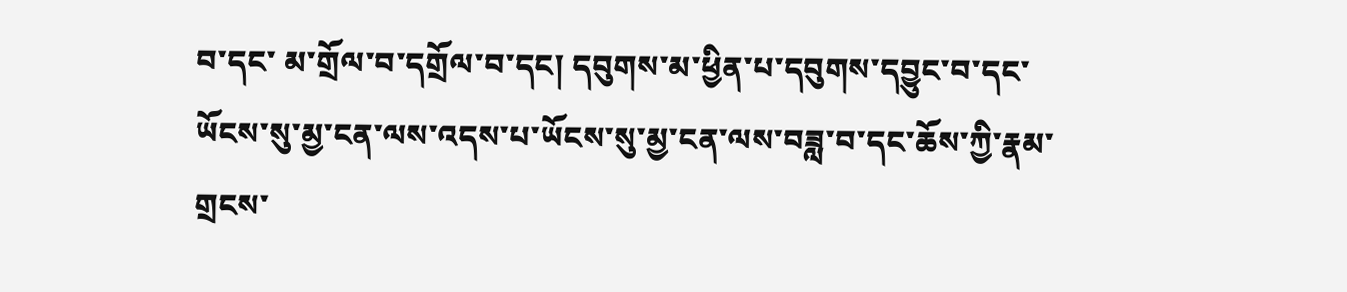བ་དང་ མ་གྲོལ་བ་དགྲོལ་བ་དང། དབུགས་མ་ཕྱིན་པ་དབུགས་དབྱུང་བ་དང་ཡོངས་སུ་མྱ་ངན་ལས་འདས་པ་ཡོངས་སུ་མྱ་ངན་ལས་བཟླ་བ་དང་ཆོས་ཀྱི་རྣམ་གྲངས་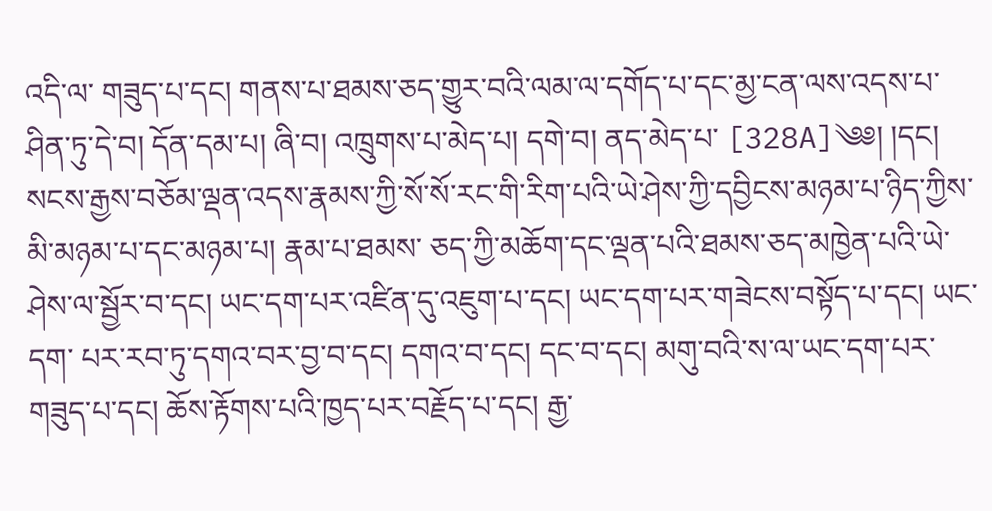འདི་ལ་ གཟུད་པ་དང། གནས་པ་ཐམས་ཅད་གྱུར་བའི་ལམ་ལ་དགོད་པ་དང་མྱ་ངན་ལས་འདས་པ་ཤིན་ཏུ་དེ་བ། དོན་དམ་པ། ཞི་བ། འཁྲུགས་པ་མེད་པ། དགེ་བ། ནད་མེད་པ་ [328A]༄༅། །དང། སངས་རྒྱས་བཅོམ་ལྡན་འདས་རྣམས་ཀྱི་སོ་སོ་རང་གི་རིག་པའི་ཡེ་ཤེས་ཀྱི་དབྱིངས་མཉམ་པ་ཉིད་ཀྱིས་མི་མཉམ་པ་དང་མཉམ་པ། རྣམ་པ་ཐམས་ ཅད་ཀྱི་མཆོག་དང་ལྡན་པའི་ཐམས་ཅད་མཁྱེན་པའི་ཡེ་ཤེས་ལ་སྦྱོར་བ་དང། ཡང་དག་པར་འཛིན་དུ་འཇུག་པ་དང། ཡང་དག་པར་གཟེངས་བསྟོད་པ་དང། ཡང་དག་ པར་རབ་ཏུ་དགའ་བར་བྱ་བ་དང། དགའ་བ་དང། དང་བ་དང། མགུ་བའི་ས་ལ་ཡང་དག་པར་གཟུད་པ་དང། ཆོས་རྟོགས་པའི་ཁྱད་པར་བརྗོད་པ་དང། རྒྱ་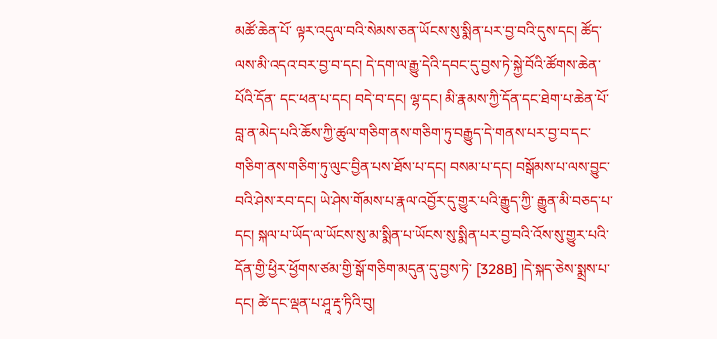མཚོ་ཆེན་པོ་ ལྟར་འདུལ་བའི་སེམས་ཅན་ཡོངས་སུ་སྨིན་པར་བྱ་བའི་དུས་དང། ཚོད་ལས་མི་འདའ་བར་བྱ་བ་དང། དེ་དག་ལ་རྒྱུ་དེའི་དབང་དུ་བྱས་ཏེ་སྐྱེ་བོའི་ཚོགས་ཆེན་པོའི་དོན་ དང་ཕན་པ་དང། བདེ་བ་དང། ལྷ་དང། མི་རྣམས་ཀྱི་དོན་དང་ཐེག་པ་ཆེན་པོ་བླ་ན་མེད་པའི་ཆོས་ཀྱི་ཚུལ་གཅིག་ནས་གཅིག་ཏུ་བརྒྱུད་དེ་གནས་པར་བྱ་བ་དང་ གཅིག་ནས་གཅིག་ཏུ་ལུང་བྱིན་པས་ཐོས་པ་དང། བསམ་པ་དང། བསྒོམས་པ་ལས་བྱུང་བའི་ཤེས་རབ་དང། ཡེ་ཤེས་གོམས་པ་རྣལ་འབྱོར་དུ་གྱུར་པའི་རྒྱུད་ཀྱི་ རྒྱུན་མི་བཅད་པ་དང། སྐལ་པ་ཡོད་ལ་ཡོངས་སུ་མ་སྨིན་པ་ཡོངས་སུ་སྨིན་པར་བྱ་བའི་འོས་སུ་གྱུར་པའི་དོན་གྱི་ཕྱིར་ཕྱོགས་ཙམ་གྱི་སྒོ་གཅིག་མདུན་དུ་བྱས་ཏེ་ [328B] །དེ་སྐད་ཅེས་སྨྲས་པ་དང། ཚེ་དང་ལྡན་པ་ཤཱ་རྡྭ་ཏིའི་བུ།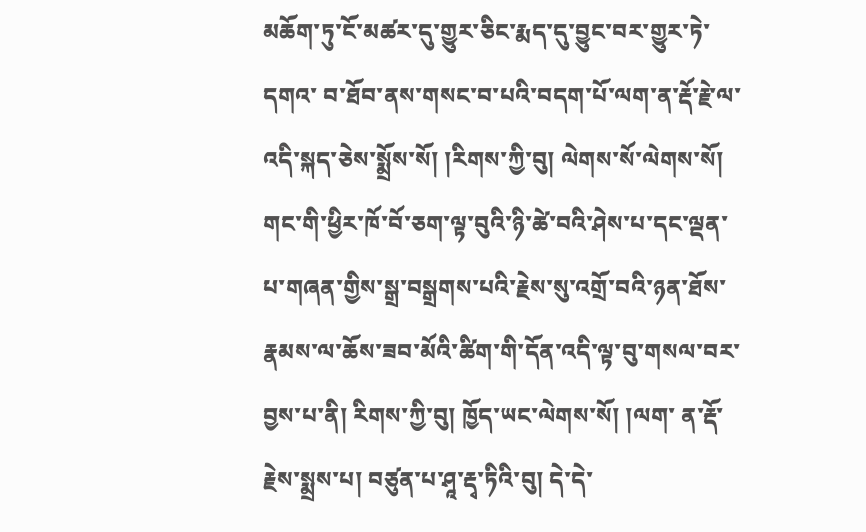མཆོག་ཏུ་ངོ་མཚར་དུ་གྱུར་ཅིང་རྨད་དུ་བྱུང་བར་གྱུར་ཏེ་དགའ་ བ་ཐོབ་ནས་གསང་བ་པའི་བདག་པོ་ལག་ན་རྡོ་རྗེ་ལ་འདི་སྐད་ཅེས་སྨྲོས་སོ། །རིགས་ཀྱི་བུ། ལེགས་སོ་ལེགས་སོ། གང་གི་ཕྱིར་ཁོ་བོ་ཅག་ལྟ་བུའི་ཉི་ཚེ་བའི་ཤེས་པ་དང་ལྡན་ པ་གཞན་གྱིས་སྒྲ་བསྒྲགས་པའི་རྗེས་སུ་འགྲོ་བའི་ཉན་ཐོས་རྣམས་ལ་ཆོས་ཟབ་མོའི་ཚིག་གི་དོན་འདི་ལྟ་བུ་གསལ་བར་བྱས་པ་ནི། རིགས་ཀྱི་བུ། ཁྱོད་ཡང་ལེགས་སོ། །ལག་ ན་རྡོ་རྗེས་སྨྲས་པ། བཙུན་པ་ཤཱ་རྡྭ་ཏིའི་བུ། དེ་དེ་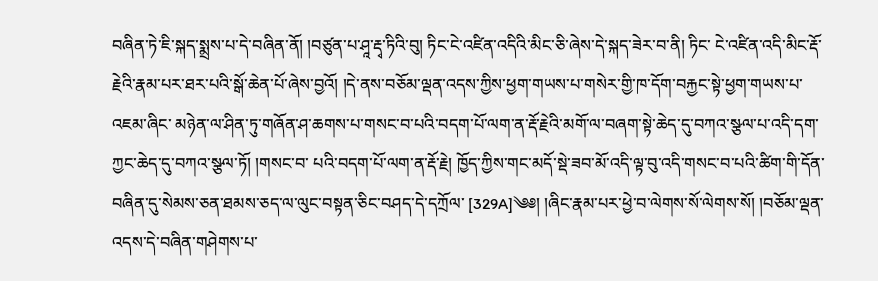བཞིན་ཏེ་ཇི་སྐད་སྨྲས་པ་དེ་བཞིན་ནོ། །བཙུན་པ་ཤཱ་རྡྭ་ཏིའི་བུ། ཏིང་ངེ་འཛིན་འདིའི་མིང་ཅི་ཞེས་དེ་སྐད་ཟེར་བ་ནི། ཏིང་ ངེ་འཛིན་འདི་མིང་རྡོ་རྗེའི་རྣམ་པར་ཐར་པའི་སྒོ་ཆེན་པོ་ཞེས་བྱའོ། །དེ་ནས་བཅོམ་ལྡན་འདས་ཀྱིས་ཕྱག་གཡས་པ་གསེར་གྱི་ཁ་དོག་བརྐྱང་སྟེ་ཕྱག་གཡས་པ་འཇམ་ཞིང་ མཉེན་ལ་ཤིན་ཏུ་གཞོན་ཤ་ཆགས་པ་གསང་བ་པའི་བདག་པོ་ལག་ན་རྡོ་རྗེའི་མགོ་ལ་བཞག་སྟེ་ཆེད་དུ་བཀའ་སྩལ་པ་འདི་དག་ཀྱང་ཆེད་དུ་བཀའ་སྩལ་ཏོ། །གསང་བ་ པའི་བདག་པོ་ལག་ན་རྡོ་རྗེ། ཁྱོད་ཀྱིས་གང་མདོ་སྡེ་ཟབ་མོ་འདི་ལྟ་བུ་འདི་གསང་བ་པའི་ཚིག་གི་དོན་བཞིན་དུ་སེམས་ཅན་ཐམས་ཅད་ལ་ལུང་བསྟན་ཅིང་བཤད་དེ་དཀྲོལ་ [329A]༄༅། །ཞིང་རྣམ་པར་ཕྱེ་བ་ལེགས་སོ་ལེགས་སོ། །བཅོམ་ལྡན་འདས་དེ་བཞིན་གཤེགས་པ་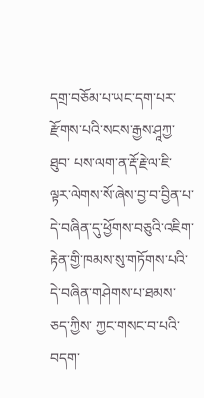དགྲ་བཅོམ་པ་ཡང་དག་པར་རྫོགས་པའི་སངས་རྒྱས་ཤཱཀྱ་ཐུབ་ པས་ལག་ན་རྡོ་རྗེ་ལ་ཇི་ལྟར་ལེགས་སོ་ཞེས་བྱ་བ་བྱིན་པ་དེ་བཞིན་དུ་ཕྱོགས་བཅུའི་འཇིག་རྟེན་གྱི་ཁམས་སུ་གཏོགས་པའི་དེ་བཞིན་གཤེགས་པ་ཐམས་ཅད་ཀྱིས་ ཀྱང་གསང་བ་པའི་བདག་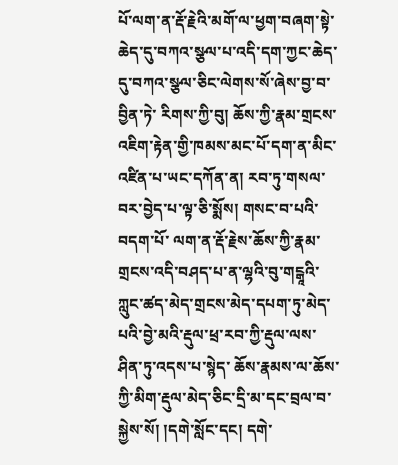པོ་ལག་ན་རྡོ་རྗེའི་མགོ་ལ་ཕྱག་བཞག་སྟེ་ཆེད་དུ་བཀའ་སྩལ་པ་འདི་དག་ཀྱང་ཆེད་དུ་བཀའ་སྩལ་ཅིང་ལེགས་སོ་ཞེས་བྱ་བ་བྱིན་ཏེ་ རིགས་ཀྱི་བུ། ཆོས་ཀྱི་རྣམ་གྲངས་འཇིག་རྟེན་གྱི་ཁམས་མང་པོ་དག་ན་མིང་འཛིན་པ་ཡང་དཀོན་ན། རབ་ཏུ་གསལ་བར་བྱེད་པ་ལྟ་ཅི་སྨོས། གསང་བ་པའི་བདག་པོ་ ལག་ན་རྡོ་རྗེས་ཆོས་ཀྱི་རྣམ་གྲངས་འདི་བཤད་པ་ན་ལྷའི་བུ་གངྒཱའི་ཀླུང་ཚད་མེད་གྲངས་མེད་དཔག་ཏུ་མེད་པའི་བྱེ་མའི་རྡུལ་ཕྲ་རབ་ཀྱི་རྡུལ་ལས་ཤིན་ཏུ་འདས་པ་སྙེད་ ཆོས་རྣམས་ལ་ཆོས་ཀྱི་མིག་རྡུལ་མེད་ཅིང་དྲི་མ་དང་བྲལ་བ་སྐྱེས་སོ། །དགེ་སློང་དང། དགེ་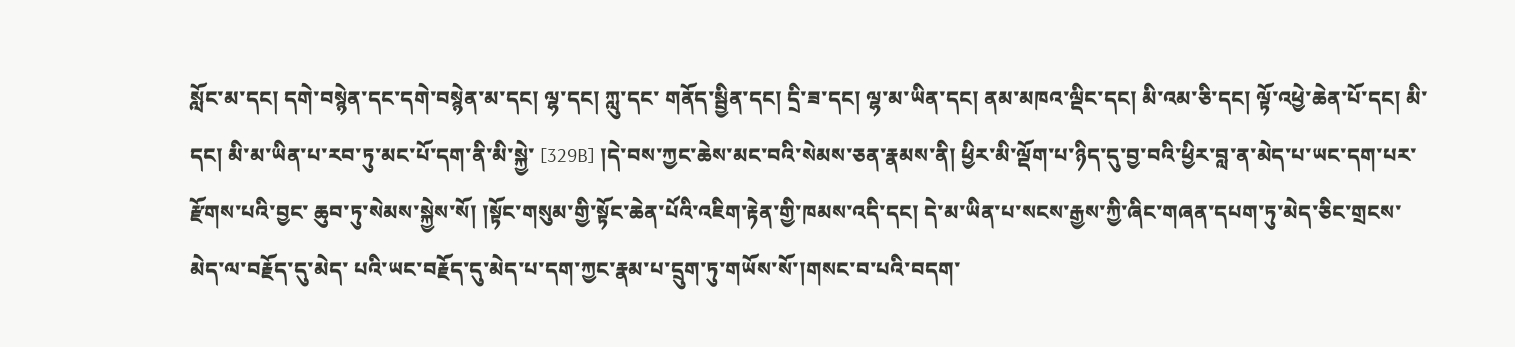སློང་མ་དང། དགེ་བསྙེན་དང་དགེ་བསྙེན་མ་དང། ལྷ་དང། ཀླུ་དང་ གནོད་སྦྱིན་དང། དྲི་ཟ་དང། ལྷ་མ་ཡིན་དང། ནམ་མཁའ་ལྡིང་དང། མི་འམ་ཅི་དང། ལྟོ་འཕྱེ་ཆེན་པོ་དང། མི་དང། མི་མ་ཡིན་པ་རབ་ཏུ་མང་པོ་དག་ནི་མི་སྐྱེ་ [329B] །དེ་བས་ཀྱང་ཆེས་མང་བའི་སེམས་ཅན་རྣམས་ནི། ཕྱིར་མི་ལྡོག་པ་ཉིད་དུ་བྱ་བའི་ཕྱིར་བླ་ན་མེད་པ་ཡང་དག་པར་རྫོགས་པའི་བྱང་ ཆུབ་ཏུ་སེམས་སྐྱེས་སོ། །སྟོང་གསུམ་གྱི་སྟོང་ཆེན་པོའི་འཇིག་རྟེན་གྱི་ཁམས་འདི་དང། དེ་མ་ཡིན་པ་སངས་རྒྱས་ཀྱི་ཞིང་གཞན་དཔག་ཏུ་མེད་ཅིང་གྲངས་མེད་ལ་བརྗོད་དུ་མེད་ པའི་ཡང་བརྗོད་དུ་མེད་པ་དག་ཀྱང་རྣམ་པ་དྲུག་ཏུ་གཡོས་སོ་།གསང་བ་པའི་བདག་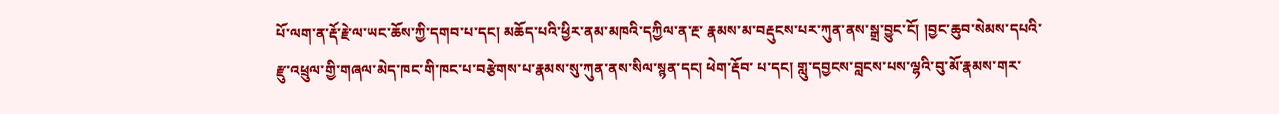པོ་ལག་ན་རྡོ་རྗེ་ལ་ཡང་ཆོས་ཀྱི་དགབ་པ་དང། མཆོད་པའི་ཕྱིར་ནམ་མཁའི་དཀྱིལ་ན་རྔ་ རྣམས་མ་བརྡུངས་པར་ཀུན་ནས་སྒྲ་བྱུང་ངོ། །བྱང་ཆུབ་སེམས་དཔའི་རྫུ་འཕྲུལ་གྱི་གཞལ་མེད་ཁང་གི་ཁང་པ་བརྩེགས་པ་རྣམས་སུ་ཀུན་ནས་སིལ་སྙན་དང། ཕེག་རྡོབ་ པ་དང། གླུ་དབྱངས་བླངས་པས་ལྷའི་བུ་མོ་རྣམས་གར་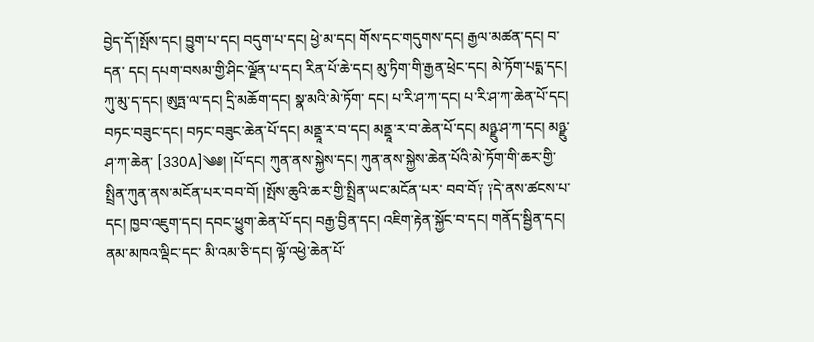བྱེད་དོ་།སྤོས་དང། བྱུག་པ་དང། བདུག་པ་དང། ཕྱེ་མ་དང། གོས་དང་གདུགས་དང། རྒྱལ་མཚན་དང། བ་དན་ དང། དཔག་བསམ་གྱི་ཤིང་ལྗོན་པ་དང། རིན་པོ་ཆེ་དང། མུ་ཏིག་གི་རྒྱན་ཕྲེང་དང། མེ་ཏོག་པདྨ་དང། ཀུ་མུ་ད་དང། ཨུཏྤ་ལ་དང། དྲི་མཆོག་དང། སྣ་མའི་མེ་ཏོག་ དང། པ་རི་ཤ་ཀ་དང། པ་རི་ཤ་ཀ་ཆེན་པོ་དང། བཏང་བཟུང་དང། བཏང་བཟུང་ཆེན་པོ་དང། མནྡཱ་ར་བ་དང། མནྡཱ་ར་བ་ཆེན་པོ་དང། མཉྫུ་ཤ་ཀ་དང། མཉྫུ་ཤ་ཀ་ཆེན་ [330A]༄༅། །པོ་དང། ཀུན་ནས་སྐྱེས་དང། ཀུན་ནས་སྐྱེས་ཆེན་པོའི་མེ་ཏོག་གི་ཆར་གྱི་སྤྲིན་ཀུན་ནས་མངོན་པར་བབ་བོ། །སྤོས་ཆུའི་ཆར་གྱི་སྤྲིན་ཡང་མངོན་པར་ བབ་བོ༑ ༑དེ་ནས་ཚངས་པ་དང། ཁྱབ་འཇུག་དང། དབང་ཕྱུག་ཆེན་པོ་དང། བརྒྱ་བྱིན་དང། འཇིག་རྟེན་སྐྱོང་བ་དང། གནོད་སྦྱིན་དང། ནམ་མཁའ་ལྡིང་དང་ མི་འམ་ཅི་དང། ལྟོ་འཕྱེ་ཆེན་པོ་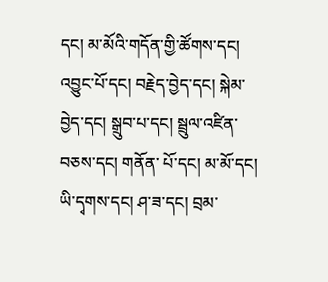དང། མ་མོའི་གདོན་གྱི་ཚོགས་དང། འབྱུང་པོ་དང། བརྗེད་བྱེད་དང། སྐེམ་བྱེད་དང། སྒྲུབ་པ་དང། སྦྲུལ་འཛིན་བཅས་དང། གནོན་ པོ་དང། མ་མོ་དང། ཡི་དྭགས་དང། ཤ་ཟ་དང། བྲམ་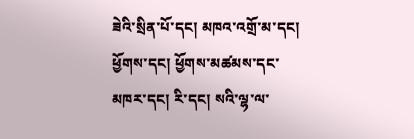ཟེའི་སྲིན་པོ་དང། མཁའ་འགྲོ་མ་དང། ཕྱོགས་དང། ཕྱོགས་མཚམས་དང་མཁར་དང། རི་དང། སའི་ལྷ་ལ་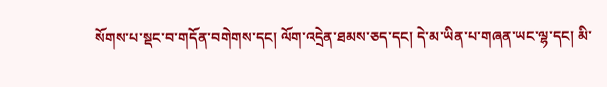སོགས་པ་སྡང་བ་གདོན་བགེགས་དང། ལོག་འདྲེན་ཐམས་ཅད་དང། དེ་མ་ཡིན་པ་གཞན་ཡང་ལྷ་དང། མི་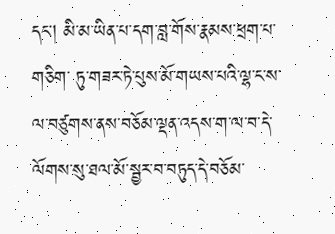དང། མི་མ་ཡིན་པ་དག་བླ་གོས་རྣམས་ཕྲག་པ་གཅིག་ ཏུ་གཟར་ཏེ་པུས་མོ་གཡས་པའི་ལྷ་ང་ས་ལ་བཙུགས་ནས་བཅོམ་ལྡན་འདས་ག་ལ་བ་དེ་ལོགས་སུ་ཐལ་མོ་སྦྱར་བ་བཏུད་དེ་བཅོམ་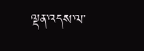ལྡན་འདས་ལ་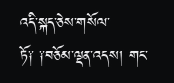འདི་སྐད་ཅེས་གསོལ་ ཏོ༑ ༑བཅོམ་ལྡན་འདས། གང་